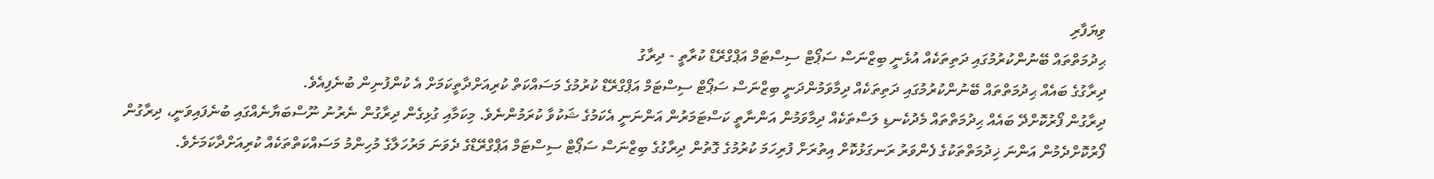ވިޔަފާރި
ޙިދުމަތްތައް ބޭނުންކުރުމުގައި ދަތިތަކެއް އުޅެނީ ބިޒްނަސް ސަޕޯޓް ސިސްޓަމް އަޕްގްރޭޑް ކުރާތީ - ދިރާގު
ދިރާގުގެ ބައެއް ޙިދުމަތްތައް ބޭނުންކުރުމުގައި ދަތިތަކެއް ދިމާވަމުންދަނީ ބިޒްނަސް ސަޕޯޓް ސިސްޓަމް އަޕްގްރޭޑް ކުރުމުގެ މަސައްކަތް ކުރިއަށްދާތީކަމަށް އެ ކުންފުނިން ބުނެފިއެވެ.
ދިރާގުން ފޯރުކޮށްދޭ ބައެއް ޙިދުމަތްތައް މެދުކެނޑި ލަސްތަކެއް ދިމާވަމުން އަންނާތީ ކަސްޓަމަރުން އަންނަނީ އެކަމުގެ ޝަކުވާ ކުރަމުންނެވެ. މިކަމާއި ގުޅިގެން ދިރާގުން ނެރުނު ނޫސްބަޔާނެއްގައި ބުނެފައިވަނީ، ދިރާގުން ފޯރުކޮށްދެމުން އަންނަ ޚިދުމަތްތަކުގެ ފެންވަރު ރަނގަޅުކޮށް އިތުރަށް ފުރިހަމަ ކުރުމުގެ ގޮތުން ދިރާގުގެ ބިޒްނަސް ސަޕޯޓް ސިސްޓަމް އަޕްގްރޭޑްގެ ދެވަނަ މަރުހަލާގެ މުހިންމު މަސައްކަތްތަކެއް ކުރިއަށްދާކަމަށެވެ.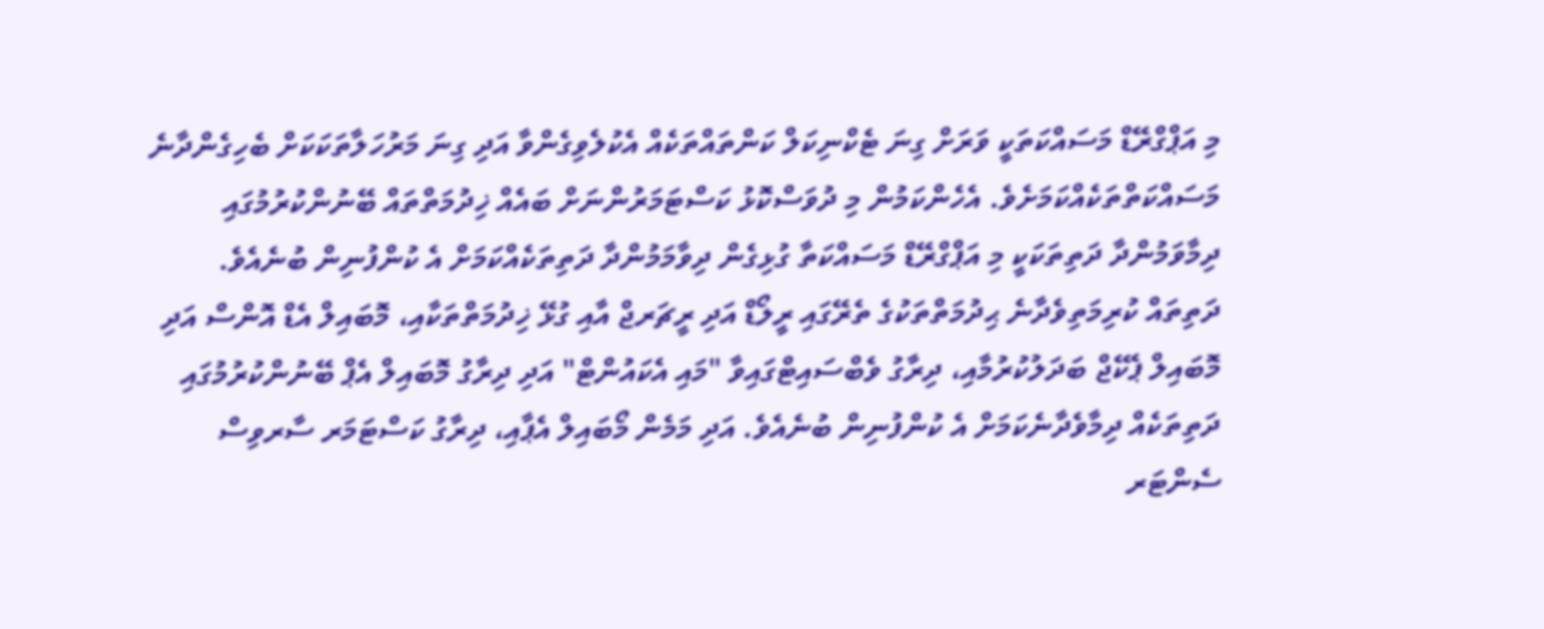މި އަޕްގްރޭޑް މަސައްކަތަކީ ވަރަށް ގިނަ ޓެކްނިކަލް ކަންތައްތަކެއް އެކުލެވިގެންވާ އަދި ގިނަ މަރުހަލާތަކަކަށް ބެހިގެންދާނެ މަސައްކަތްތަކެއްކަމަށެވެ. އެހެންކަމުން މި ދުވަސްކޮޅު ކަސްޓަމަރުންނަށް ބައެއް ޚިދުމަތްތައް ބޭނުންކުރުމުގައި ދިމާވަމުންދާ ދަތިތަކަކީ މި އަޕްގްރޭޑް މަސައްކަތާ ގުޅިގެން ދިވާމަމުންދާ ދަތިތަކެއްކަމަށް އެ ކުންފުނިން ބުނެއެވެ.
ދަތިތައް ކުރިމަތިވެދާނެ ޙިދުމަތްތަކުގެ ތެރޭގައި ރީލޯޑް އަދި ރީޗަރޖް އާއި ގުޅޭ ޚިދުމަތްތަކާއި، މޮބައިލް އެޑް އޮންސް އަދި މޮބައިލް ޕެކޭޖް ބަދަލުކުރުމާއި، ދިރާގު ވެބްސައިޓްގައިވާ "މައި އެކައުންޓް" އަދި ދިރާގު މޮބައިލް އެޕް ބޭނުންކުރުމުގައި ދަތިތަކެއް ދިމާވެދާނެކަމަށް އެ ކުންފުނިން ބުނެއެވެ. އަދި މަމެން މޯބައިލް އެޕާއި، ދިރާގު ކަސްޓަމަރ ސާރވިސް ސެންޓަރ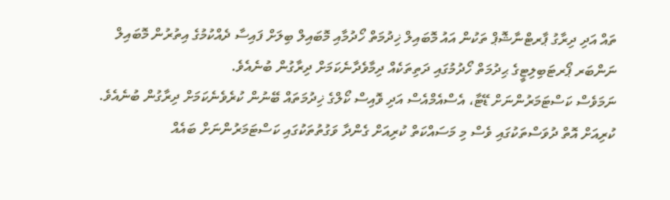ތައް އަދި ދިރާގު ޕާރޓްނާޝޮޕް ތަކުން އައު މޮބައިލް ޚިދުމަތް ހޯދުމާއި މޮބައިލް ބިލަށް ފައިސާ ދެއްކުމުގެ އިތުރުން މޮބައިލް ނަންބަރ ޕޯރޓަބިލިޓީގެ ޙިދުމަތް ހޯދުމުގައި ދަތިތަކެއް ދިމާވެދާނެކަމަށް ދިރާގުން ބުނެއެވެ.
ނަމަވެސް ކަސްޓަމަރުންނަށް ޑޭޓާ، އެސްއެމްއެސް އަދި ވޮއިސް ކޯލްގެ ޚިދުމަތައް ބޭނުން ކުރެވެނެކަމަށް ދިރާގުން ބުނެއެވެ. ކުރިއަށް އޮތް ދުވަސްތަކުގައި ވެސް މި މަސައްކަތް ކުރިއަށް ގެންދާ ވަގުތުތަކުގައި ކަސްޓަމަރުންނަށް ބައެއް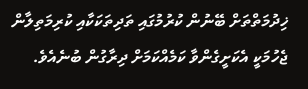ޚިދުމަތްތަށް ބޭނުން ކުރުމުގައި ތަދިތަކަކާއި ކުރިމަތިލާން ޖެހުމަކީ އެކަށީގެންވާ ކަމެއްކަމަށް ދިރާގުން ބުނެއެވެ.